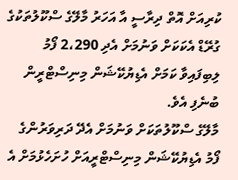ކުރިއަށް އޮތް ދިރާސީ އާ އަހަރު މާލޭގެ ސްކޫލުތަކުގެ ގުރޭޑް އެކަކަށް ވަނުމަށް އެދި 2،290 ފޯމު ލިބިފައިވާ ކަމަށް އެޑިޔުކޭޝަން މިނިސްޓްރީން ބުނެފި އެވެ.
މާލޭގެ ސްކޫލުތަކަށް ވަނުމަށް އެދޭ ދަރިވަރުންގެ ފޯމު އެޑިޔުކޭޝަން މިނިސްޓްރީއަށް ހުށަހެޅުމަށް އެ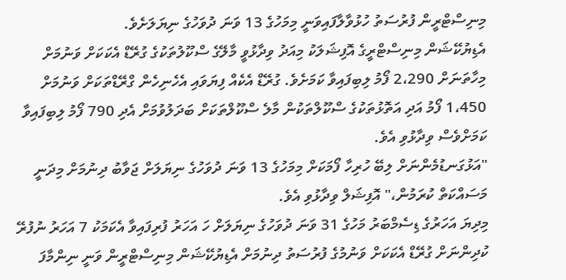މިނިސްޓްރީން ފުރުސަތު ހުޅުވާލާފައިވަނީ މިމަހުގެ 13 ވަނަ ދުވަހުގެ ނިޔަލަށެވެ.
އެޑިޔުކޭޝަން މިނިސްޓްރީގެ އޮފިޝަލަކު މިއަދު ވިދާޅުވީ މާލޭގެ ސްކޫލުތަކުގެ ގުރޭޑް އެކަކަށް ވަނުމަށް މިހާތަނަށް 2،290 ފޯމު ލިބިފައިވާ ކަމަށެވެ. ގުރޭޑް އެކެއް ފިޔަވައި އެހެނިހެން ގްރޭޑްތަކަށް ވަނުމަށް 1،450 ފޯމު އަދި އަތޮޅުތަކުގެ ސްކޫލްތަކުން މާލެ ސްކޫލްތަކަށް ބަދަލުވުމަށް އެދި 790 ފޯމު ލިބިފައިވާ ކަމަށްވެސް ވިދާޅުވި އެވެ.
"އަޅުގަނޑުމެންނަށް ލިބޭ ހުރިހާ ފޯމަކަށް މިމަހުގެ 13 ވަނަ ދުވަހުގެ ނިޔަލަށް ޖަވާބު ދިނުމަށް މިދަނީ މަސައްކަތް ކުރަމުން،" އޮފިޝަލް ވިދާޅުވި އެވެ.
މިދިޔަ އަހަރުގެ ޑިސެމްބަރު މަހުގެ 31 ވަނަ ދުވަހުގެ ނިޔަލަށް ހަ އަހަރު ފުރިފައިވާ އެކަމަކު 7 އަހަރު ނުފުރޭ ކުދިންނަށް ގުރޭޑް އެކަކަށް ވަނުމުގެ ފުރުސަތު ދިނުމަށް އެޑިޔުކޭޝަން މިނިސްޓްރީން ވަނީ ނިންމާފަ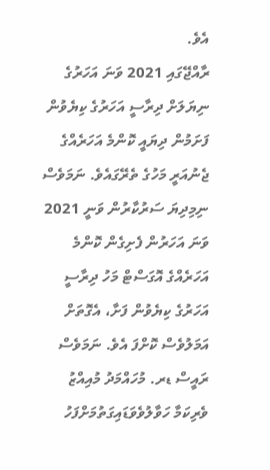އެވެ.
ރާއްޖޭގައި 2021 ވަނަ އަހަރުގެ ނިޔަލަށް ދިރާސީ އަހަރުގެ ކިޔެވުން ފަށަމުން ދިޔައީ ކޮންމެ އަހަރެއްގެ ޖެނުއަރީ މަހުގެ ތެރޭގައެވެ. ނަމަވެސް ނިމިދިޔަ ސަރުކާރުން ވަނީ 2021 ވަނަ އަހަރުން ފެށިގެން ކޮންމެ އަހަރެއްގެ އޮގަސްޓް މަހު ދިރާސީ އަހަރުގެ ކިޔެވުން ފަށާ، އެގޮތަށް އަމަލުވެސް ކޮށްފަ އެވެ. ނަމަވެސް ރައީސް ޑރ. މުހައްމަދު މުއިއްޒު ވެރިކަމާ ހަވާލުވެވަޑައިގަތުމަށްފަހު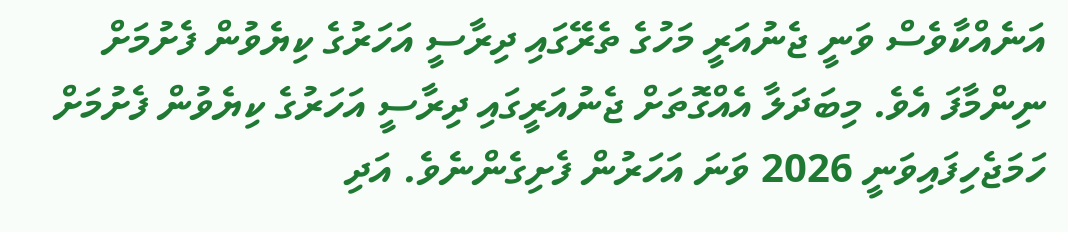އަނެއްކާވެސް ވަނީ ޖެނުއަރީ މަހުގެ ތެރޭގައި ދިރާސީ އަހަރުގެ ކިޔެވުން ފެށުމަށް ނިންމާފަ އެވެ. މިބަދަލާ އެއްގޮތަށް ޖެނުއަރީގައި ދިރާސީ އަހަރުގެ ކިޔެވުން ފެށުމަށް ހަމަޖެހިފައިވަނީ 2026 ވަނަ އަހަރުން ފެށިގެންނެވެ. އަދި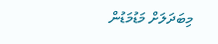މިބަދަލަށް މަޑުމަޑުން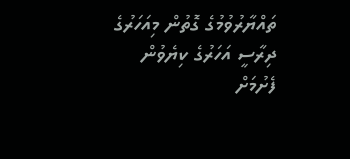ތައްޔާރުވުމުގެ ގޮތުން މިއަހަރުގެ ދިރާސީ އަހަރުގެ ކިޔެވުން ފެށުމަށް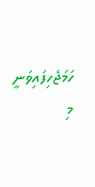ހަމަޖެހިފައިވަނީ މި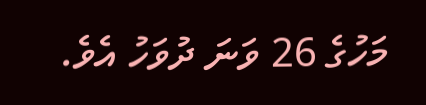މަހުގެ 26 ވަނަ ދުވަހު އެވެ.